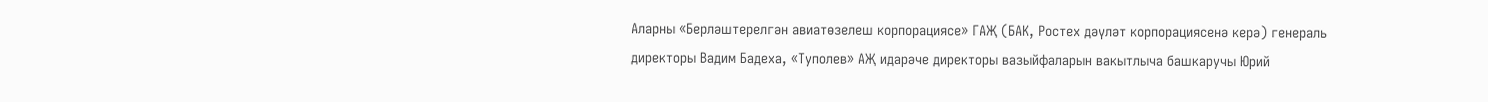Аларны «Берләштерелгән авиатөзелеш корпорациясе» ГАҖ (БАК, Ростех дәүләт корпорациясенә керә) генераль директоры Вадим Бадеха, «Туполев» АҖ идарәче директоры вазыйфаларын вакытлыча башкаручы Юрий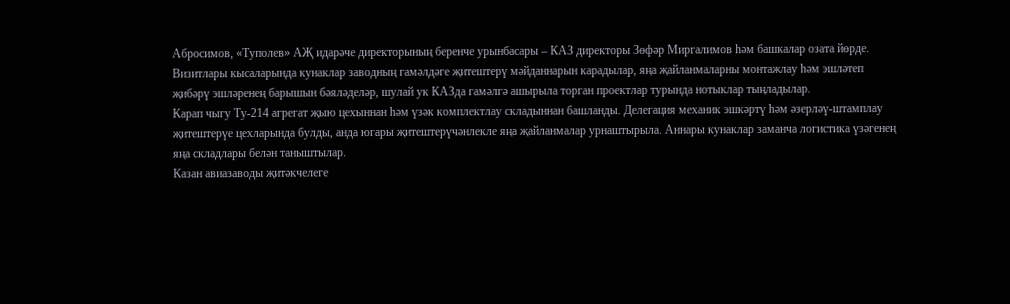Абросимов, «Туполев» АҖ идарәче директорының беренче урынбасары – КАЗ директоры Зөфәр Миргалимов һәм башкалар озата йөрде.
Визитлары кысаларында кунаклар заводның гамәлдәге җитештерү мәйданнарын карадылар, яңа җайланмаларны монтажлау һәм эшләтеп җибәрү эшләренең барышын бәяләделәр, шулай ук КАЗда гамәлгә ашырыла торган проектлар турында нотыклар тыңладылар.
Карап чыгу Ту-214 агрегат җыю цехыннан һәм үзәк комплектлау складыннан башланды. Делегация механик эшкәртү һәм әзерләү-штамплау җитештерүе цехларында булды, анда югары җитештерүчәнлекле яңа җайланмалар урнаштырыла. Аннары кунаклар заманча логистика үзәгенең яңа складлары белән таныштылар.
Казан авиазаводы җитәкчелеге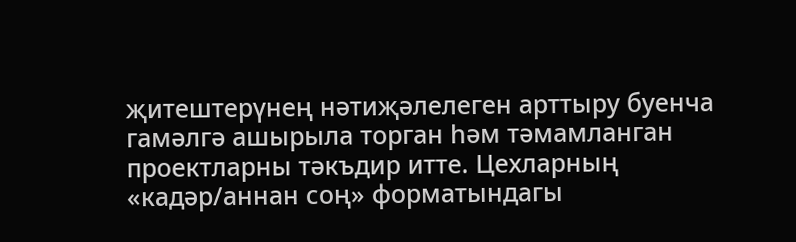җитештерүнең нәтиҗәлелеген арттыру буенча гамәлгә ашырыла торган һәм тәмамланган проектларны тәкъдир итте. Цехларның «кадәр/аннан соң» форматындагы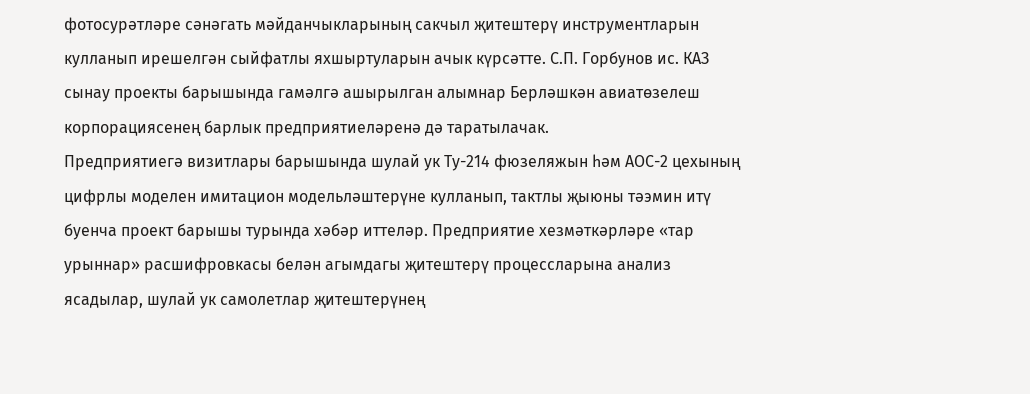фотосурәтләре сәнәгать мәйданчыкларының сакчыл җитештерү инструментларын кулланып ирешелгән сыйфатлы яхшыртуларын ачык күрсәтте. С.П. Горбунов ис. КАЗ сынау проекты барышында гамәлгә ашырылган алымнар Берләшкән авиатөзелеш корпорациясенең барлык предприятиеләренә дә таратылачак.
Предприятиегә визитлары барышында шулай ук Ту-214 фюзеляжын һәм АОС-2 цехының цифрлы моделен имитацион модельләштерүне кулланып, тактлы җыюны тәэмин итү буенча проект барышы турында хәбәр иттеләр. Предприятие хезмәткәрләре «тар урыннар» расшифровкасы белән агымдагы җитештерү процессларына анализ ясадылар, шулай ук самолетлар җитештерүнең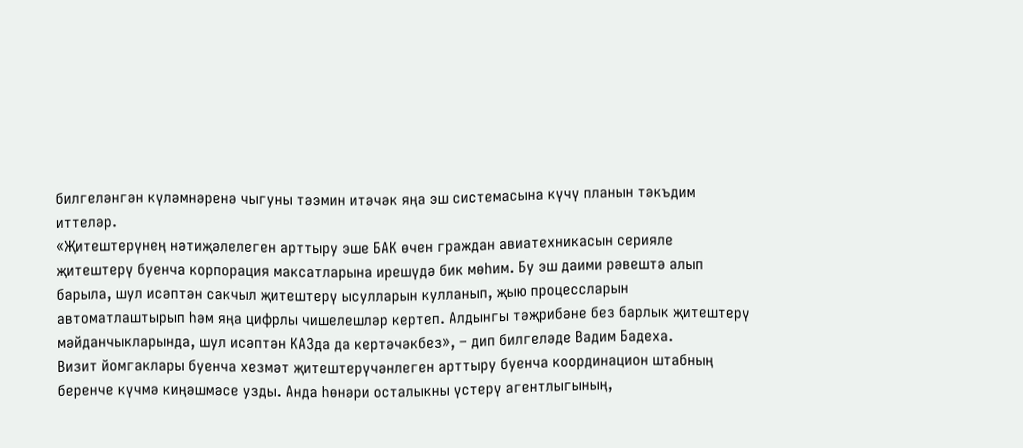билгеләнгән күләмнәренә чыгуны тәэмин итәчәк яңа эш системасына күчү планын тәкъдим иттеләр.
«Җитештерүнең нәтиҗәлелеген арттыру эше БАК өчен граждан авиатехникасын серияле җитештерү буенча корпорация максатларына ирешүдә бик мөһим. Бу эш даими рәвештә алып барыла, шул исәптән сакчыл җитештерү ысулларын кулланып, җыю процессларын автоматлаштырып һәм яңа цифрлы чишелешләр кертеп. Алдынгы тәҗрибәне без барлык җитештерү мәйданчыкларында, шул исәптән КАЗда да кертәчәкбез», – дип билгеләде Вадим Бадеха.
Визит йомгаклары буенча хезмәт җитештерүчәнлеген арттыру буенча координацион штабның беренче күчмә киңәшмәсе узды. Анда һөнәри осталыкны үстерү агентлыгының,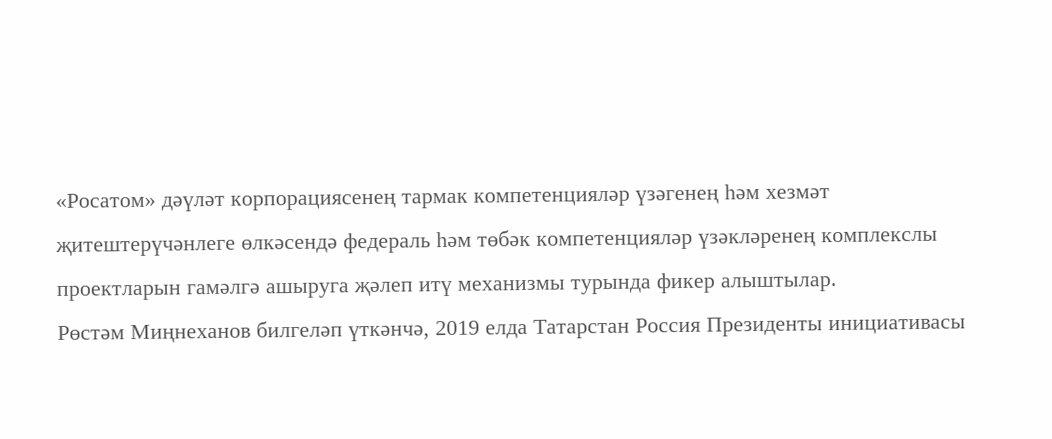«Росатом» дәүләт корпорациясенең тармак компетенцияләр үзәгенең һәм хезмәт җитештерүчәнлеге өлкәсендә федераль һәм төбәк компетенцияләр үзәкләренең комплекслы проектларын гамәлгә ашыруга җәлеп итү механизмы турында фикер алыштылар.
Рөстәм Миңнеханов билгеләп үткәнчә, 2019 елда Татарстан Россия Президенты инициативасы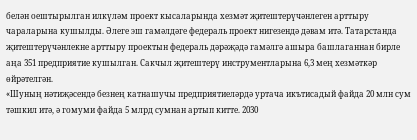белән оештырылган илкүләм проект кысаларында хезмәт җитештерүчәнлеген арттыру чараларына кушылды. Әлеге эш гамәлдәге федераль проект нигезендә дәвам итә. Татарстанда җитештерүчәнлекне арттыру проектын федераль дәрәҗәдә гамәлгә ашыра башлаганнан бирле аңа 351 предприятие кушылган. Сакчыл җитештерү инструментларына 6,3 мең хезмәткәр өйрәтелгән.
«Шуның нәтиҗәсендә безнең катнашучы предприятиеләрдә уртача икътисадый файда 20 млн сум тәшкил итә, ә гомуми файда 5 млрд сумнан артып китте. 2030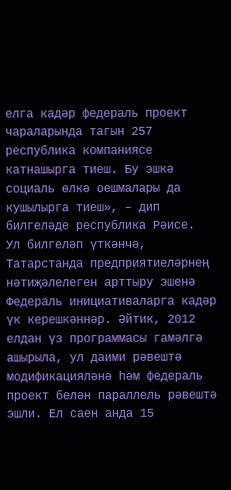елга кадәр федераль проект чараларында тагын 257 республика компаниясе катнашырга тиеш. Бу эшкә социаль өлкә оешмалары да кушылырга тиеш», – дип билгеләде республика Рәисе.
Ул билгеләп үткәнчә, Татарстанда предприятиеләрнең нәтиҗәлелеген арттыру эшенә Федераль инициативаларга кадәр үк керешкәннәр. Әйтик, 2012 елдан үз программасы гамәлгә ашырыла, ул даими рәвештә модификацияләнә һәм федераль проект белән параллель рәвештә эшли. Ел саен анда 15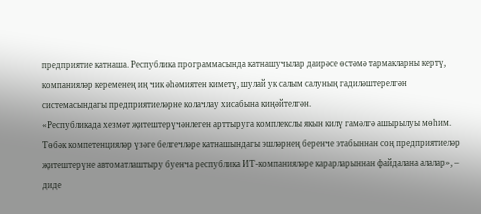предприятие катнаша. Республика программасында катнашучылар даирәсе өстәмә тармакларны кертү, компанияләр кеременең иң чик әһәмиятен киметү, шулай ук салым салуның гадиләштерелгән системасындагы предприятиеләрне колачлау хисабына киңәйтелгән.
«Республикада хезмәт җитештерүчәнлеген арттыруга комплекслы якын килү гамәлгә ашырылуы мөһим. Төбәк компетенцияләр үзәге белгечләре катнашындагы эшләрнең беренче этабыннан соң предприятиеләр җитештерүне автоматлаштыру буенча республика ИТ-компанияләре карарларыннан файдалана алалар», – диде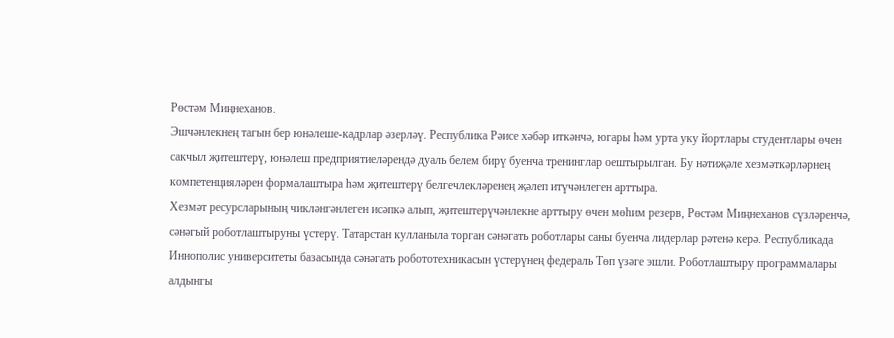Рөстәм Миңнеханов.
Эшчәнлекнең тагын бер юнәлеше-кадрлар әзерләү. Республика Рәисе хәбәр иткәнчә, югары һәм урта уку йортлары студентлары өчен сакчыл җитештерү, юнәлеш предприятиеләрендә дуаль белем бирү буенча тренинглар оештырылган. Бу нәтиҗәле хезмәткәрләрнең компетенцияләрен формалаштыра һәм җитештерү белгечлекләренең җәлеп итүчәнлеген арттыра.
Хезмәт ресурсларының чикләнгәнлеген исәпкә алып, җитештерүчәнлекне арттыру өчен мөһим резерв, Рөстәм Миңнеханов сүзләренчә, сәнәгый роботлаштыруны үстерү. Татарстан кулланыла торган сәнәгать роботлары саны буенча лидерлар рәтенә керә. Республикада Иннополис университеты базасында сәнәгать робототехникасын үстерүнең федераль Төп үзәге эшли. Роботлаштыру программалары алдынгы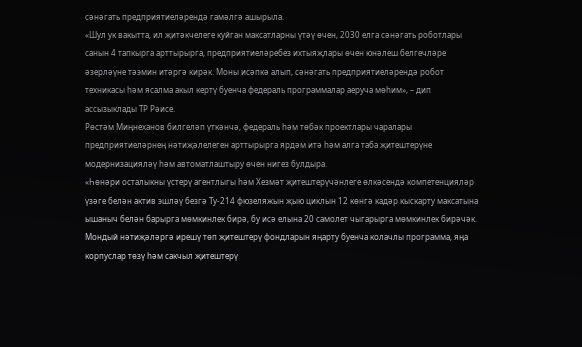сәнәгать предприятиеләрендә гамәлгә ашырыла.
«Шул ук вакытта, ил җитәкчелеге куйган максатларны үтәү өчен, 2030 елга сәнәгать роботлары санын 4 тапкырга арттырырга, предприятиеләребез ихтыяҗлары өчен юнәлеш белгечләре әзерләүне тәэмин итәргә кирәк. Моны исәпкә алып, сәнәгать предприятиеләрендә робот техникасы һәм ясалма акыл кертү буенча федераль программалар аеруча мөһим», – дип ассызыклады ТР Рәисе.
Рөстәм Миңнеханов билгеләп үткәнчә, федераль һәм төбәк проектлары чаралары предприятиеләрнең нәтиҗәлелеген арттырырга ярдәм итә һәм алга таба җитештерүне модернизацияләү һәм автоматлаштыру өчен нигез булдыра.
«Һөнәри осталыкны үстерү агентлыгы һәм Хезмәт җитештерүчәнлеге өлкәсендә компетенцияләр үзәге белән актив эшләү безгә Ту-214 фюзеляжын җыю циклын 12 көнгә кадәр кыскарту максатына ышаныч белән барырга мөмкинлек бирә, бу исә елына 20 самолет чыгарырга мөмкинлек бирәчәк. Мондый нәтиҗәләргә ирешү төп җитештерү фондларын яңарту буенча колачлы программа, яңа корпуслар төзү һәм сакчыл җитештерү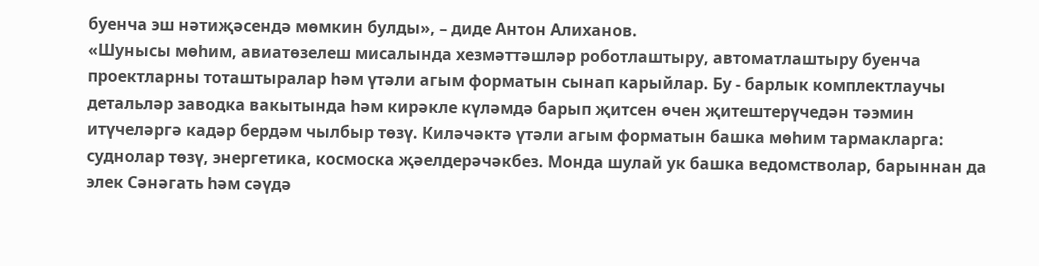буенча эш нәтиҗәсендә мөмкин булды», – диде Антон Алиханов.
«Шунысы мөһим, авиатөзелеш мисалында хезмәттәшләр роботлаштыру, автоматлаштыру буенча проектларны тоташтыралар һәм үтәли агым форматын сынап карыйлар. Бу - барлык комплектлаучы детальләр заводка вакытында һәм кирәкле күләмдә барып җитсен өчен җитештерүчедән тәэмин итүчеләргә кадәр бердәм чылбыр төзү. Киләчәктә үтәли агым форматын башка мөһим тармакларга: суднолар төзү, энергетика, космоска җәелдерәчәкбез. Монда шулай ук башка ведомстволар, барыннан да элек Сәнәгать һәм сәүдә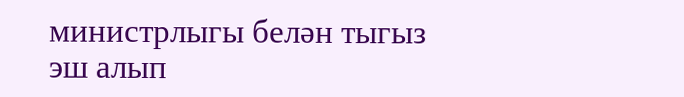министрлыгы белән тыгыз эш алып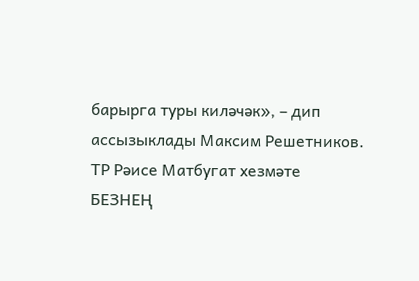барырга туры киләчәк», – дип ассызыклады Максим Решетников.
ТР Рәисе Матбугат хезмәте
БЕЗНЕҢ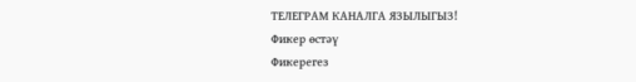ТЕЛЕГРАМ КАНАЛГА ЯЗЫЛЫГЫЗ!
Фикер өстәү
Фикерегез